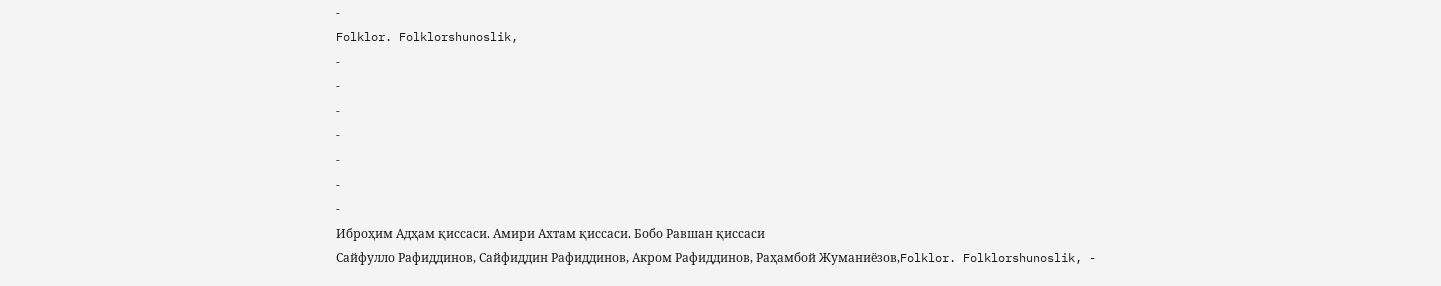-
Folklor. Folklorshunoslik,
-
-
-
-
-
-
-
Иброҳим Адҳам қиссаси. Амири Ахтам қиссаси. Бобо Равшан қиссаси
Сайфулло Рафиддинов, Сайфиддин Рафиддинов, Акром Рафиддинов, Раҳамбой Жуманиёзов,Folklor. Folklorshunoslik, -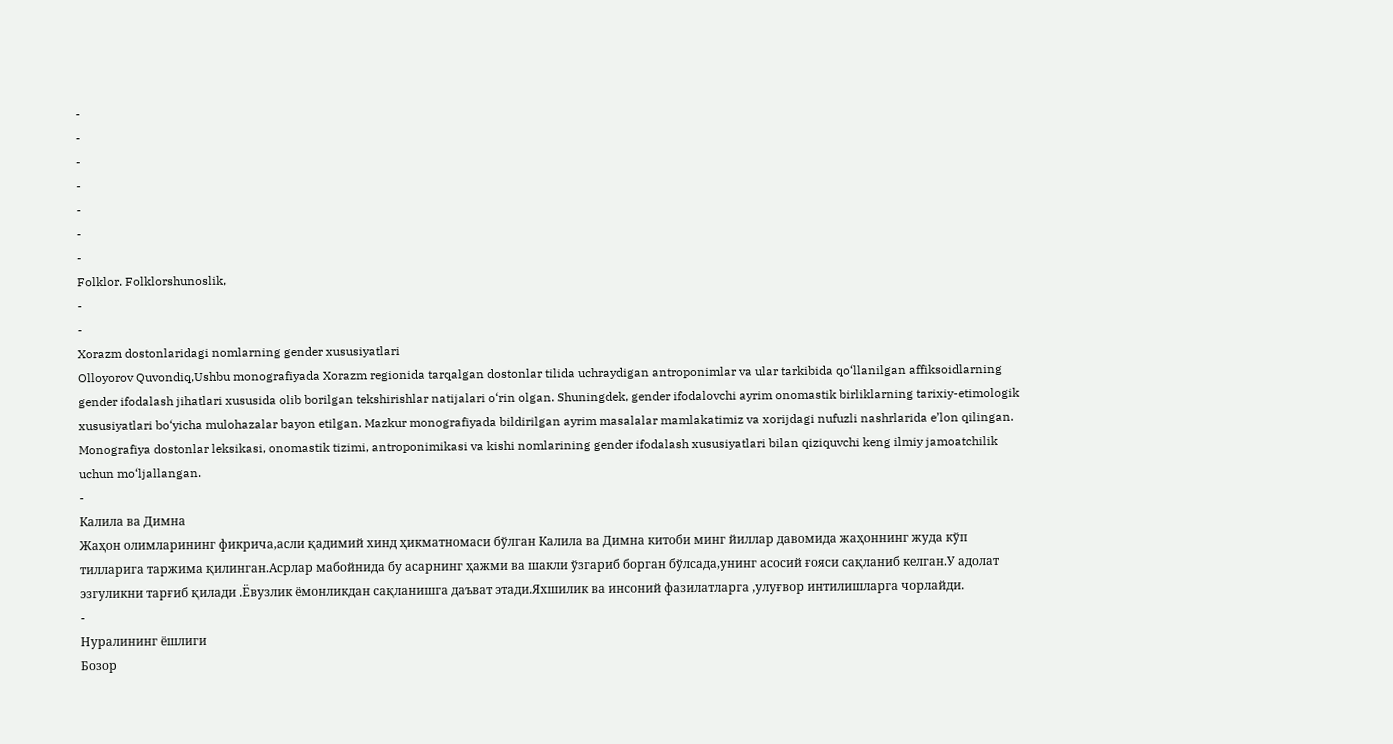-
-
-
-
-
-
-
Folklor. Folklorshunoslik,
-
-
Xorazm dostonlaridagi nomlarning gender xususiyatlari
Olloyorov Quvondiq,Ushbu monografiyada Xorazm regionida tarqalgan dostonlar tilida uchraydigan antroponimlar va ular tarkibida qo‘llanilgan affiksoidlarning gender ifodalash jihatlari xususida olib borilgan tekshirishlar natijalari o‘rin olgan. Shuningdek, gender ifodalovchi ayrim onomastik birliklarning tarixiy-etimologik xususiyatlari bo‘yicha mulohazalar bayon etilgan. Mazkur monografiyada bildirilgan ayrim masalalar mamlakatimiz va xorijdagi nufuzli nashrlarida e’lon qilingan. Monografiya dostonlar leksikasi, onomastik tizimi, antroponimikasi va kishi nomlarining gender ifodalash xususiyatlari bilan qiziquvchi keng ilmiy jamoatchilik uchun mo‘ljallangan.
-
Калила ва Димна
Жаҳон олимларининг фикрича,асли қадимий хинд ҳикматномаси бўлган Калила ва Димна китоби минг йиллар давомида жаҳоннинг жуда кўп тилларига таржима қилинган.Асрлар мабойнида бу асарнинг ҳажми ва шакли ўзгариб борган бўлсада,унинг асосий ғояси сақланиб келган.У адолат эзгуликни тарғиб қилади .Ёвузлик ёмонликдан сақланишга даъват этади.Яхшилик ва инсоний фазилатларга ,улуғвор интилишларга чорлайди.
-
Нуралининг ёшлиги
Бозор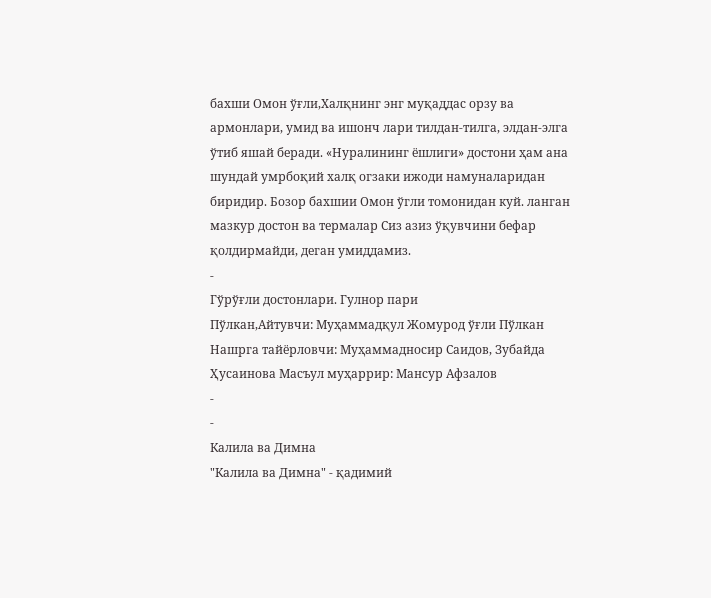бахши Омон ўғли,Халқнинг энг муқаддас орзу ва армонлари, умид ва ишонч лари тилдан-тилга, элдан-элга ўтиб яшай беради. «Нуралининг ёшлиги» достони ҳам ана шундай умрбоқий халқ огзаки ижоди намуналаридан биридир. Бозор бахшии Омон ўгли томонидан куй. ланган мазкур достон ва термалар Сиз азиз ўқувчини бефар қолдирмайди, деган умиддамиз.
-
Гўрўғли достонлари. Гулнор пари
Пўлкан,Айтувчи: Муҳаммадқул Жомурод ўғли Пўлкан Нашрга тайёрловчи: Муҳаммадносир Саидов, Зубайда Ҳусаинова Масъул муҳаррир: Мансур Афзалов
-
-
Калила ва Димна
"Калила ва Димна" - қадимий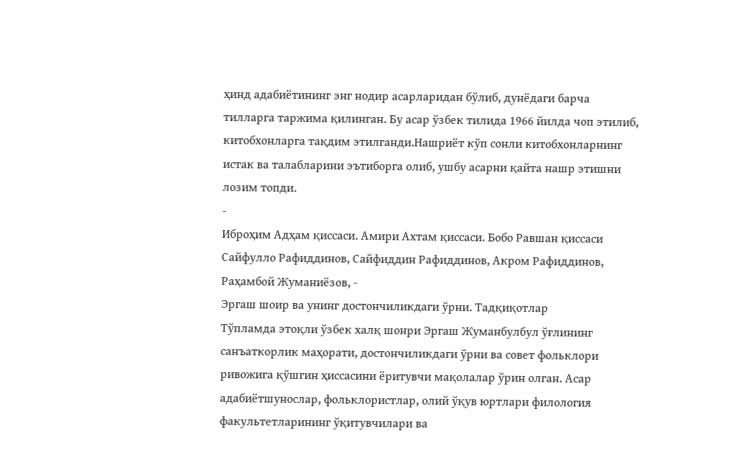ҳинд адабиётининг энг нодир асарларидан бўлиб, дунёдаги барча тилларга таржима қилинган. Бу асар ўзбек тилида 1966 йилда чоп этилиб, китобхонларга тақдим этилганди.Нашриёт кўп сонли китобхонларнинг истак ва талабларини эътиборга олиб, ушбу асарни қайта нашр этишни лозим топди.
-
Иброҳим Адҳам қиссаси. Амири Ахтам қиссаси. Бобо Равшан қиссаси
Сайфулло Рафиддинов, Сайфиддин Рафиддинов, Акром Рафиддинов, Раҳамбой Жуманиёзов, -
Эргаш шоир ва унинг достончиликдаги ўрни. Тадқиқотлар
Тўпламда этоқли ўзбек халқ шонри Эргаш Жуманбулбул ўғлининг санъаткорлик маҳорати, достончиликдаги ўрни ва совет фольклори ривожига қўшгин ҳиссасини ёритувчи мақолалар ўрин олган. Асар адабиётшунослар, фольклористлар, олий ўқув юртлари филология факультетларининг ўқитувчилари ва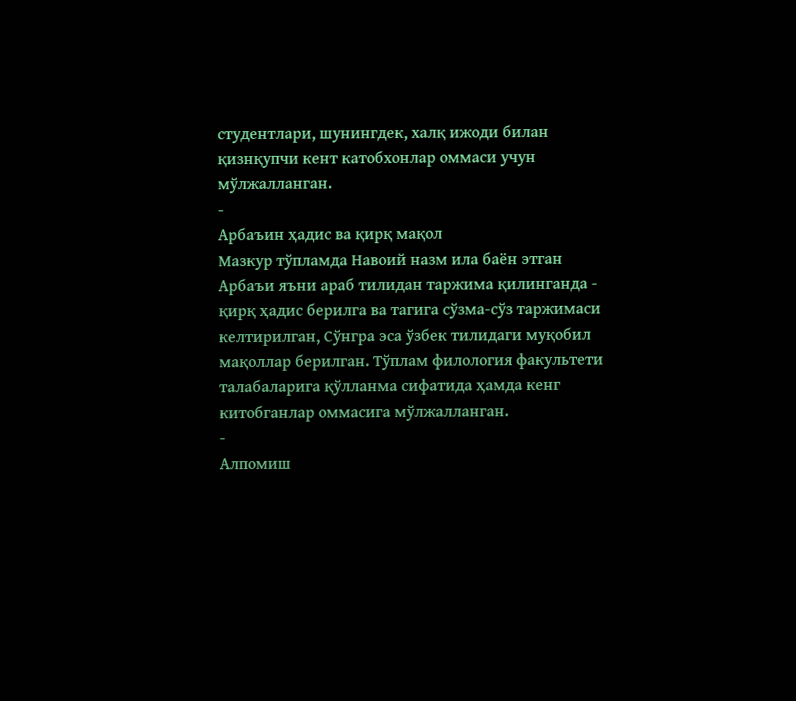студентлари, шунингдек, халқ ижоди билан қизнқупчи кент катобхонлар оммаси учун мўлжалланган.
-
Арбаъин ҳадис ва қирқ мақол
Мазкур тўпламда Навоий назм ила баён этган Арбаъи яъни араб тилидан таржима қилинганда - қирқ ҳадис берилга ва тагига сўзма-сўз таржимаси келтирилган, Сўнгра эса ўзбек тилидаги муқобил мақоллар берилган. Тўплам филология факультети талабаларига қўлланма сифатида ҳамда кенг китобганлар оммасига мўлжалланган.
-
Алпомиш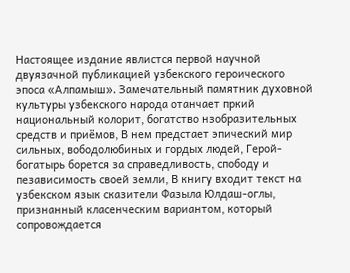Настоящее издание явлистся первой научной двуязачной публикацией узбекского героического эпоса «Алпамыш». Замечательный памятник духовной культуры узбекского народа отанчает пркий национальный колорит, богатство нзобразительных средств и приёмов, В нем предстает эпический мир сильных, вободолюбиных и гордых людей, Герой-богатырь борется за справедливость, спободу и пезависимость своей земли, В книгу входит текст на узбекском язык сказители Фазыла Юлдаш-оглы, признанный класенческим вариантом, который сопровождается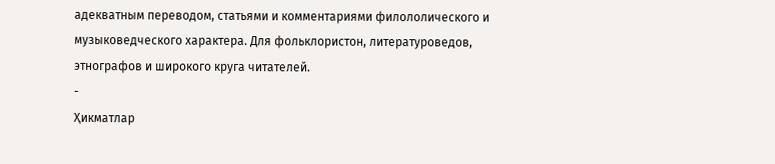адекватным переводом, статьями и комментариями филололического и музыковедческого характера. Для фольклористон, литературоведов, этнографов и широкого круга читателей.
-
Ҳикматлар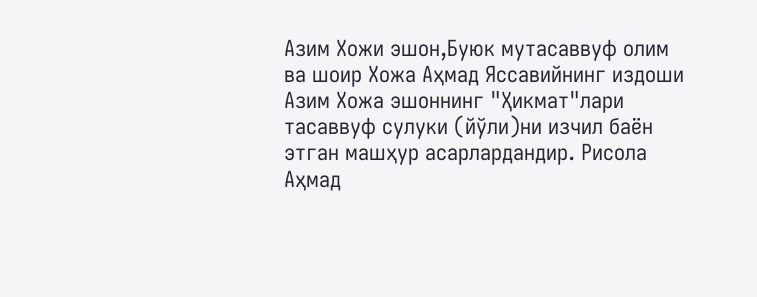Азим Хожи эшон,Буюк мутасаввуф олим ва шоир Хожа Аҳмад Яссавийнинг издоши Азим Хожа эшоннинг "Ҳикмат"лари тасаввуф сулуки (йўли)ни изчил баён этган машҳур асарлардандир. Рисола Аҳмад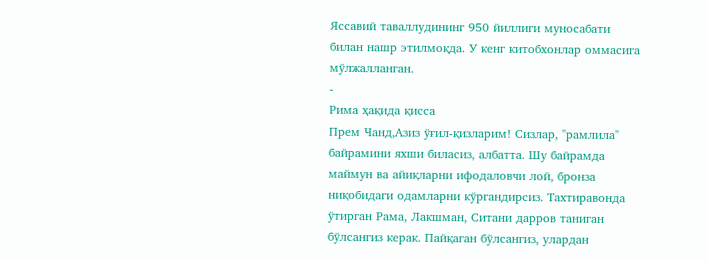Яссавий таваллудининг 950 йиллиги муносабати билан нашр этилмоқда. У кенг китобхонлар оммасига мўлжалланган.
-
Рима ҳақида қисса
Прем Чанд,Азиз ўғил-қизларим! Сизлар, "рамлила" байрамини яхши биласиз, албатта. Шу байрамда маймун ва айиқларни ифодаловчи лой, бронза ниқобидаги одамларни кўргандирсиз. Тахтиравонда ўтирган Рама, Лакшман, Ситани дарров таниган бўлсангиз керак. Пайқаган бўлсангиз, улардан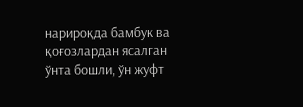нарироқда бамбук ва қоғозлардан ясалган ўнта бошли, ўн жуфт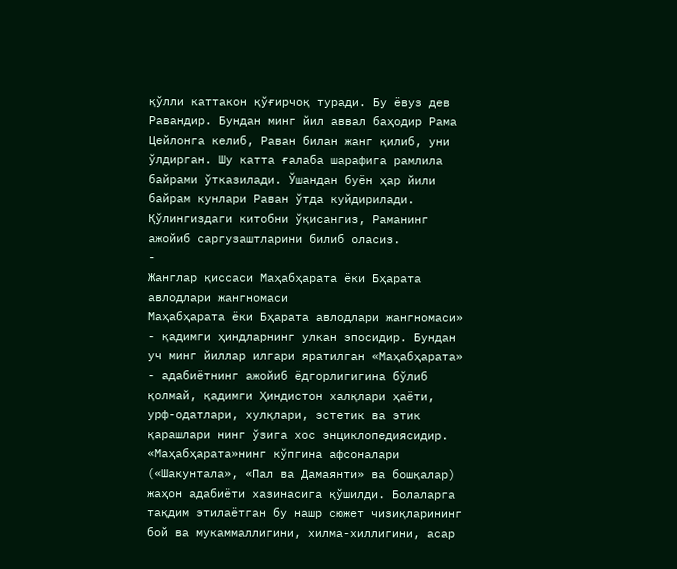қўлли каттакон қўғирчоқ туради. Бу ёвуз дев Равандир. Бундан минг йил аввал баҳодир Рама Цейлонга келиб, Раван билан жанг қилиб, уни ўлдирган. Шу катта ғалаба шарафига рамлила байрами ўтказилади. Ўшандан буён ҳар йили байрам кунлари Раван ўтда куйдирилади. Қўлингиздаги китобни ўқисангиз, Раманинг ажойиб саргузаштларини билиб оласиз.
-
Жанглар қиссаси Маҳабҳарата ёки Бҳарата авлодлари жангномаси
Маҳабҳарата ёки Бҳарата авлодлари жангномаси» - қадимги ҳиндларнинг улкан эпосидир. Бундан уч минг йиллар илгари яратилган «Маҳабҳарата» - адабиётнинг ажойиб ёдгорлигигина бўлиб қолмай, қадимги Ҳиндистон халқлари ҳаёти, урф-одатлари, хулқлари, эстетик ва этик қарашлари нинг ўзига хос энциклопедиясидир. «Маҳабҳарата»нинг кўпгина афсоналари («Шакунтала», «Пал ва Дамаянти» ва бошқалар) жаҳон адабиёти хазинасига қўшилди. Болаларга тақдим этилаётган бу нашр сюжет чизиқларининг бой ва мукаммаллигини, хилма-хиллигини, асар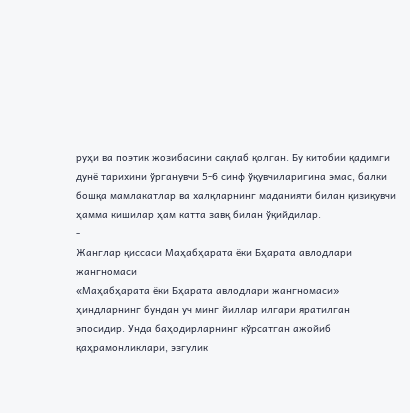руҳи ва поэтик жозибасини сақлаб қолган. Бу китобии қадимги дунё тарихини ўрганувчи 5-6 синф ўқувчиларигина эмас, балки бошқа мамлакатлар ва халқларнинг маданияти билан қизиқувчи ҳамма кишилар ҳам катта завқ билан ўқийдилар.
-
Жанглар қиссаси Маҳабҳарата ёки Бҳарата авлодлари жангномаси
«Маҳабҳарата ёки Бҳарата авлодлари жангномаси» ҳиндларнинг бундан уч минг йиллар илгари яратилган эпосидир. Унда баҳодирларнинг кўрсатган ажойиб қаҳрамонликлари, эзгулик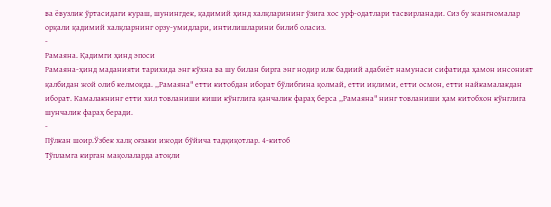ва ёвузлик ўртасидаги кураш, шунингдек, қадимий ҳинд халқларининг ўзига хос урф-одатлари тасвирланади. Сиз бу жангномалар орқали қадимий халқларнинг орзу-умидлари, интилишларини билиб оласиз.
-
Рамаяна. Қадимги ҳинд эпоси
Рамаяна-ҳинд маданияти тарихида энг кўхна ва шу билан бирга энг нодир илк бадиий адабиёт намунаси сифатида ҳамон инсоният қалбидан жой олиб келмоқда. ,,Рамаяна" етти китобдан иборат бўлибгина қолмай, етти иқлими, етти осмон, етти найкамалакдан иборат. Камалакнинг етти хил товланиши киши кўнглига қанчалик фараҳ берса ,,Рамаяна" нинг товланиши ҳам китобхон кўнглига шунчалик фараҳ беради.
-
Пўлкан шоир.Ўзбек халқ оғзаки ижоди бўйича тадқиқотлар. 4-китоб
Тўпламга кирган мақолаларда атоқли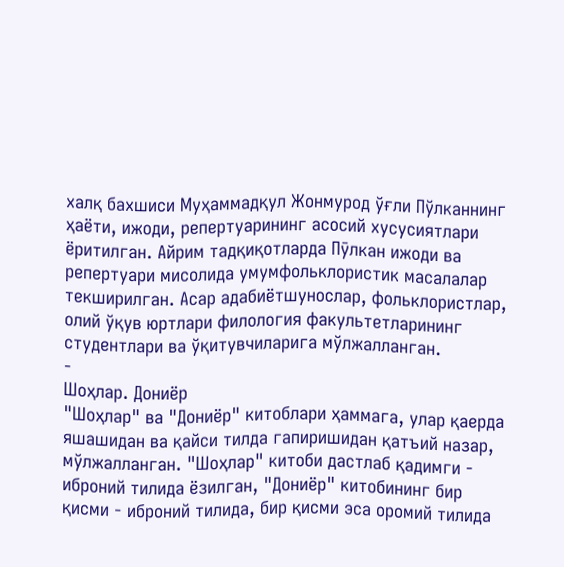халқ бахшиси Муҳаммадқул Жонмурод ўғли Пўлканнинг ҳаёти, ижоди, репертуарининг асосий хусусиятлари ёритилган. Айрим тадқиқотларда Пӯлкан ижоди ва репертуари мисолида умумфольклористик масалалар текширилган. Асар адабиётшунослар, фольклористлар, олий ўқув юртлари филология факультетларининг студентлари ва ўқитувчиларига мўлжалланган.
-
Шоҳлар. Дониёр
"Шоҳлар" ва "Дониёр" китоблари ҳаммага, улар қаерда яшашидан ва қайси тилда гапиришидан қатъий назар, мўлжалланган. "Шоҳлар" китоби дастлаб қадимги - иброний тилида ёзилган, "Дониёр" китобининг бир қисми - иброний тилида, бир қисми эса оромий тилида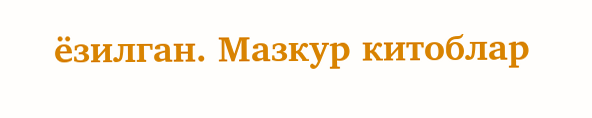ёзилган. Мазкур китоблар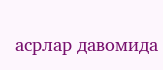асрлар давомида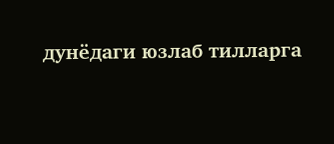дунёдаги юзлаб тилларга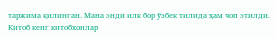таржима қилинган. Мана энди илк бор ўзбек тилида ҳам чоп этилди. Китоб кенг китобхонлар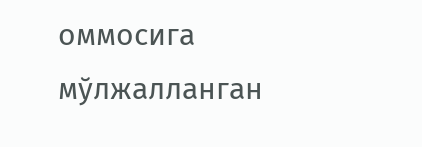оммосига мўлжалланган